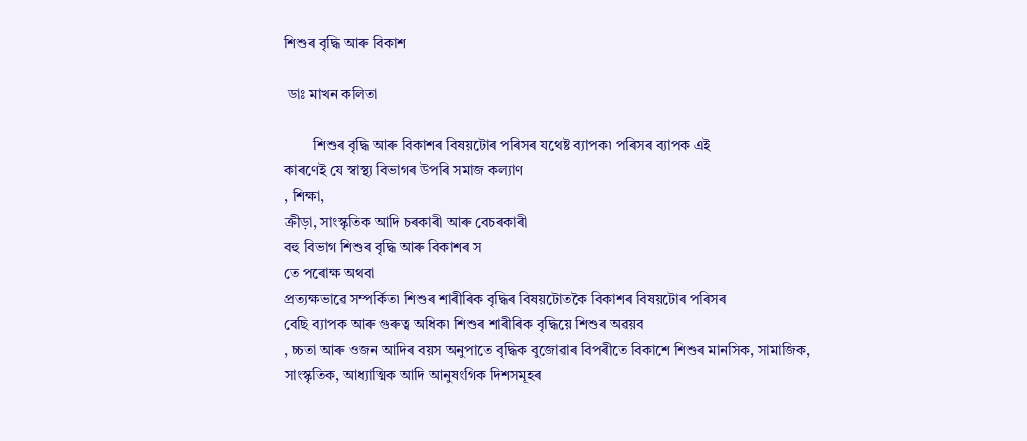শিশুৰ বৃদ্ধি আৰু বিকাশ

 ডাঃ মাখন কলিতা

        শিশুৰ বৃদ্ধি আৰু বিকাশৰ বিষয়টোৰ পৰিসৰ যথেষ্ট ব্যাপক৷ পৰিসৰ ব্যাপক এই
কাৰণেই যে স্বাস্থ্য বিভাগৰ উপৰি সমাজ কল্যাণ
, শিক্ষা,
ক্ৰীড়া, সাংস্কৃতিক আদি চৰকাৰী আৰু বেচৰকাৰী
বহু বিভাগ শিশুৰ বৃদ্ধি আৰু বিকাশৰ স
তে পৰোক্ষ অথবা
প্ৰত্যক্ষভাৱে সম্পৰ্কিত৷ শিশুৰ শাৰীৰিক বৃদ্ধিৰ বিষয়টোতকৈ বিকাশৰ বিষয়টোৰ পৰিসৰ
বেছি ব্যাপক আৰু গুৰুত্ব অধিক৷ শিশুৰ শাৰীৰিক বৃদ্ধিয়ে শিশুৰ অৱয়ব
, চ্চতা আৰু ওজন আদিৰ বয়স অনুপাতে বৃদ্ধিক বুজোৱাৰ বিপৰীতে বিকাশে শিশুৰ মানসিক, সামাজিক,
সাংস্কৃতিক, আধ্যাত্মিক আদি আনুষংগিক দিশসমূহৰ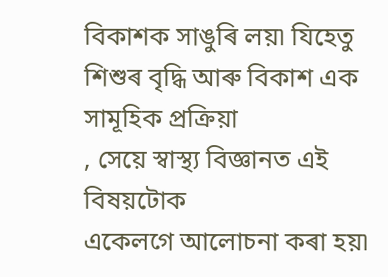বিকাশক সাঙুৰি লয়৷ যিহেতু শিশুৰ বৃদ্ধি আৰু বিকাশ এক
সামূহিক প্ৰক্ৰিয়া
, সেয়ে স্বাস্থ্য বিজ্ঞানত এই বিষয়টোক
একেলগে আলোচনা কৰা হয়৷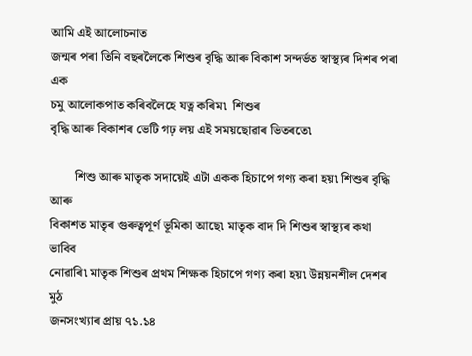আমি এই আলোচনাত
জন্মৰ পৰা তিনি বছৰলৈকে শিশুৰ বৃদ্ধি আৰু বিকাশ সন্দৰ্ভত স্বাস্থ্যৰ দিশৰ পৰা এক
চমু আলোকপাত কৰিবলৈহে যত্ন কৰিম৷  শিশুৰ
বৃদ্ধি আৰু বিকাশৰ ভেটি গঢ় লয় এই সময়ছোৱাৰ ভিতৰতে৷

        শিশু আৰু মাতৃক সদায়েই এটা একক হিচাপে গণ্য কৰা হয়৷ শিশুৰ বৃদ্ধি আৰু
বিকাশত মাতৃৰ গুৰুত্বপূৰ্ণ ভূমিকা আছে৷ মাতৃক বাদ দি শিশুৰ স্বাস্থ্যৰ কথা ভাবিব
নোৱাৰি৷ মাতৃক শিশুৰ প্ৰথম শিক্ষক হিচাপে গণ্য কৰা হয়৷ উন্নয়নশীল দেশৰ মুঠ
জনসংখ্যাৰ প্ৰায় ৭১.১৪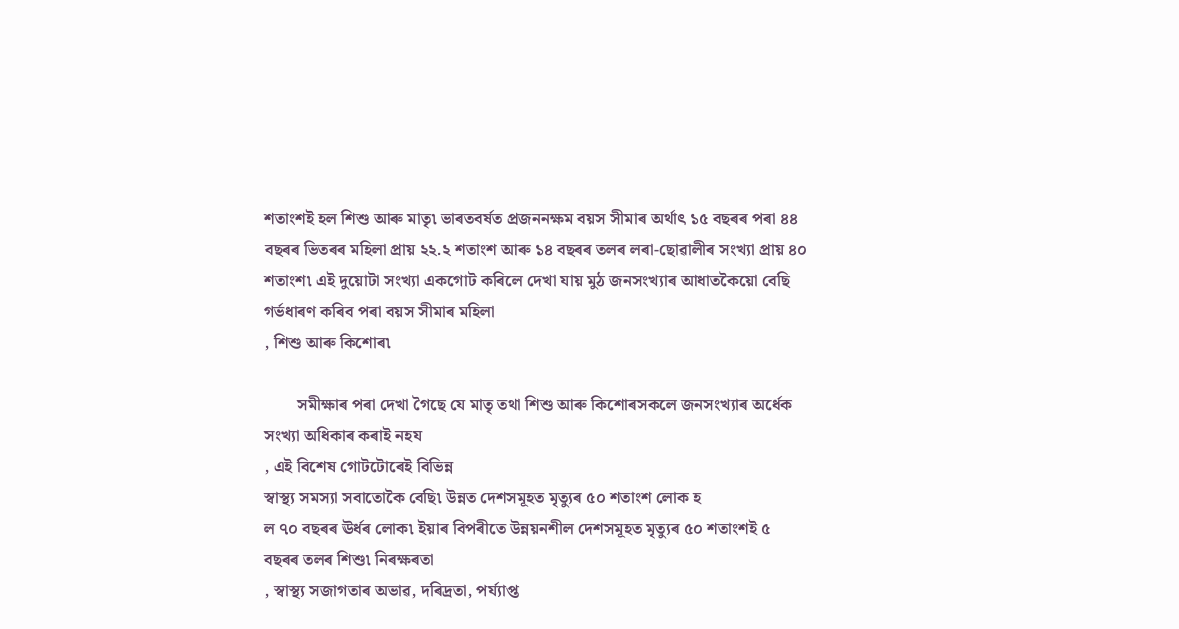শতাংশই হল শিশু আৰু মাতৃ৷ ভাৰতবৰ্ষত প্ৰজননক্ষম বয়স সীমাৰ অৰ্থাৎ ১৫ বছৰৰ পৰা ৪৪
বছৰৰ ভিতৰৰ মহিলা প্ৰায় ২২.২ শতাংশ আৰু ১৪ বছৰৰ তলৰ লৰা-ছোৱালীৰ সংখ্যা প্ৰায় ৪০
শতাংশ৷ এই দুয়োটা সংখ্যা একগোট কৰিলে দেখা যায় মুঠ জনসংখ্যাৰ আধাতকৈয়ো বেছি
গৰ্ভধাৰণ কৰিব পৰা বয়স সীমাৰ মহিলা
, শিশু আৰু কিশোৰ৷

        সমীক্ষাৰ পৰা দেখা গৈছে যে মাতৃ তথা শিশু আৰু কিশোৰসকলে জনসংখ্যাৰ অৰ্ধেক
সংখ্যা অধিকাৰ কৰাই নহয
, এই বিশেষ গোটটোৰেই বিভিন্ন
স্বাস্থ্য সমস্যা সবাতোকৈ বেছি৷ উন্নত দেশসমূহত মৃত্যুৰ ৫০ শতাংশ লোক হ
ল ৭০ বছৰৰ ঊৰ্ধৰ লোক৷ ইয়াৰ বিপৰীতে উন্নয়নশীল দেশসমূহত মৃত্যুৰ ৫০ শতাংশই ৫
বছৰৰ তলৰ শিশু৷ নিৰক্ষৰতা
, স্বাস্থ্য সজাগতাৰ অভাৱ, দৰিদ্ৰতা, পৰ্য্যাপ্ত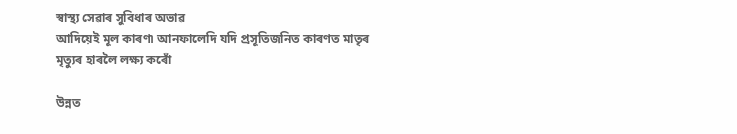স্বাস্থ্য সেৱাৰ সুবিধাৰ অভাৱ
আদিয়েই মূল কাৰণ৷ আনফালেদি যদি প্ৰসূতিজনিত কাৰণত মাতৃৰ মৃত্যুৰ হাৰলৈ লক্ষ্য কৰোঁ

উন্নত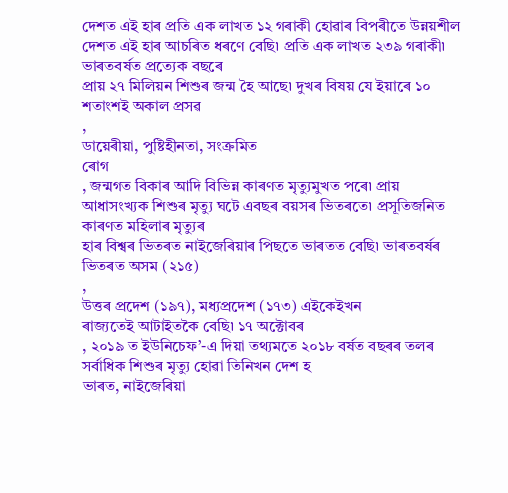দেশত এই হাৰ প্ৰতি এক লাখত ১২ গৰাকী হোৱাৰ বিপৰীতে উন্নয়শীল
দেশত এই হাৰ আচৰিত ধৰণে বেছি৷ প্ৰতি এক লাখত ২৩৯ গৰাকী৷ ভাৰতবৰ্ষত প্ৰত্যেক বছৰে
প্ৰায় ২৭ মিলিয়ন শিশুৰ জন্ম হৈ আছে৷ দুখৰ বিষয় যে ইয়াৰে ১০ শতাংশই অকাল প্ৰসৱ
,
ডায়েৰীয়া, পুষ্টিহীনতা, সংক্ৰমিত
ৰোগ
, জন্মগত বিকাৰ আদি বিভিন্ন কাৰণত মৃত্যুমুখত পৰে৷ প্ৰায়
আধাসংখ্যক শিশুৰ মৃত্যু ঘটে এবছৰ বয়সৰ ভিতৰতে৷ প্ৰসূতিজনিত কাৰণত মহিলাৰ মৃত্যুৰ
হাৰ বিশ্বৰ ভিতৰত নাইজেৰিয়াৰ পিছতে ভাৰতত বেছি৷ ভাৰতবৰ্ষৰ ভিতৰত অসম (২১৫)
,
উত্তৰ প্ৰদেশ (১৯৭), মধ্যপ্ৰদেশ (১৭৩) এইকেইখন
ৰাজ্যতেই আটাইতকৈ বেছি৷ ১৭ অক্টোবৰ
, ২০১৯ ত ইউনিচেফ’-এ দিয়া তথ্যমতে ২০১৮ বৰ্ষত বছৰৰ তলৰ সৰ্বাধিক শিশুৰ মৃত্যু হোৱা তিনিখন দেশ হ
ভাৰত, নাইজেৰিয়া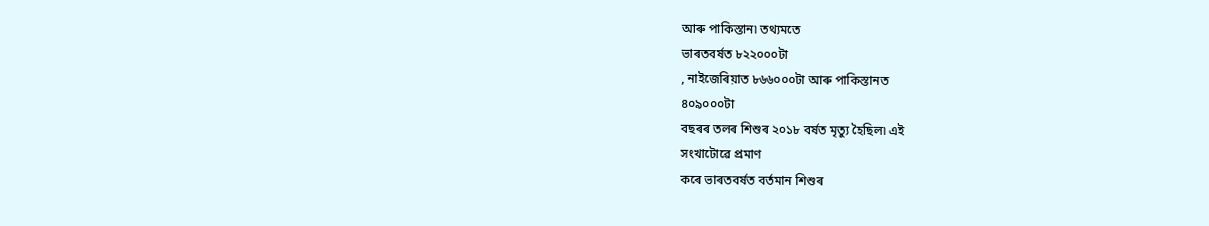আৰু পাকিস্তান৷ তথ্যমতে
ভাৰতবৰ্ষত ৮২২০০০টা
, নাইজেৰিয়াত ৮৬৬০০০টা আৰু পাকিস্তানত
৪০৯০০০টা
বছৰৰ তলৰ শিশুৰ ২০১৮ বৰ্ষত মৃত্যু হৈছিল৷ এই
সংখাটোৱে প্ৰমাণ
কৰে ভাৰতবৰ্ষত বৰ্তমান শিশুৰ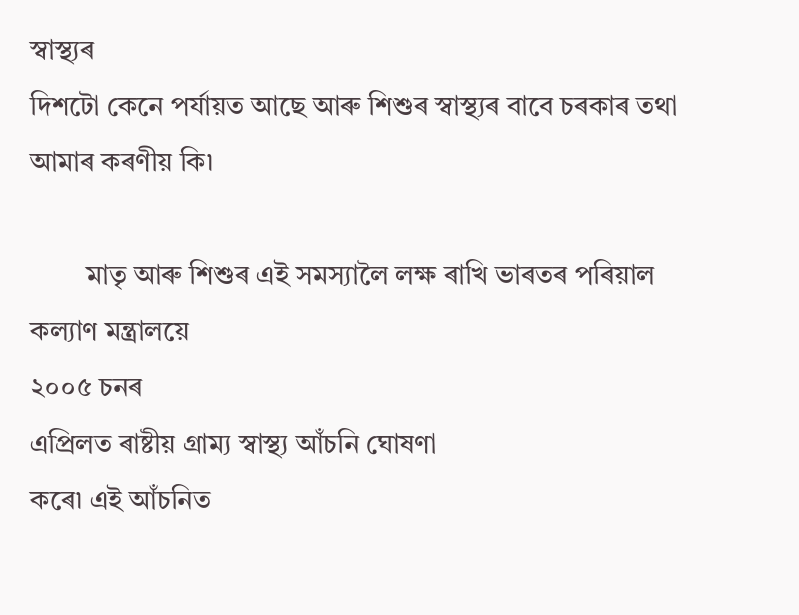স্বাস্থ্যৰ
দিশটো কেনে পৰ্যায়ত আছে আৰু শিশুৰ স্বাস্থ্যৰ বাবে চৰকাৰ তথা আমাৰ কৰণীয় কি৷

        মাতৃ আৰু শিশুৰ এই সমস্যালৈ লক্ষ ৰাখি ভাৰতৰ পৰিয়াল কল্যাণ মন্ত্ৰালয়ে
২০০৫ চনৰ
এপ্ৰিলত ৰাষ্টীয় গ্ৰাম্য স্বাস্থ্য আঁচনি ঘোষণা
কৰে৷ এই আঁচনিত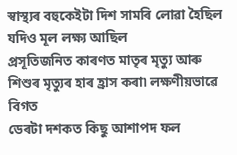স্বাস্থ্যৰ বহুকেইটা দিশ সামৰি লোৱা হৈছিল যদিও মূল লক্ষ্য আছিল
প্ৰসূতিজনিত কাৰণত মাতৃৰ মৃত্যু আৰু শিশুৰ মৃত্যুৰ হাৰ হ্ৰাস কৰা৷ লক্ষণীয়ভাৱে বিগত
ডেৰটা দশকত কিছু আশাপদ ফল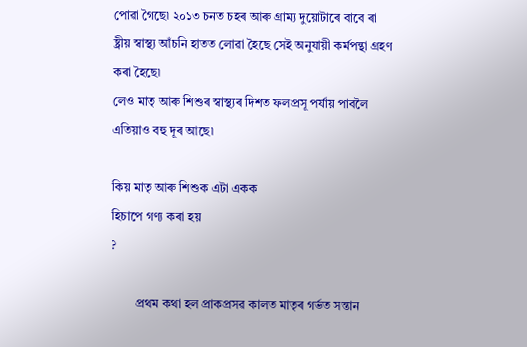পোৱা গৈছে৷ ২০১৩ চনত চহৰ আৰু গ্ৰাম্য দুয়োটাৰে বাবে ৰা
ষ্ট্ৰীয় স্বাস্থ্য আঁচনি হাতত লোৱা হৈছে সেই অনুযায়ী কৰ্মপন্থা গ্ৰহণ কৰা হৈছে৷
লেও মাতৃ আৰু শিশুৰ স্বাস্থ্যৰ দিশত ফলপ্ৰসূ পৰ্যায় পাবলৈ
এতিয়াও বহু দূৰ আছে৷

কিয় মাতৃ আৰু শিশুক এটা একক
হিচাপে গণ্য কৰা হয়
?

        প্ৰথম কথা হল প্ৰাকপ্ৰসৱ কালত মাতৃৰ গৰ্ভত সন্তান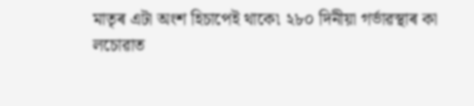মাতৃৰ এটা অংশ হিচাপেই থাকে৷ ২৮০ দিনীয়া গৰ্ভাৱস্থাৰ কা
লচোৱাত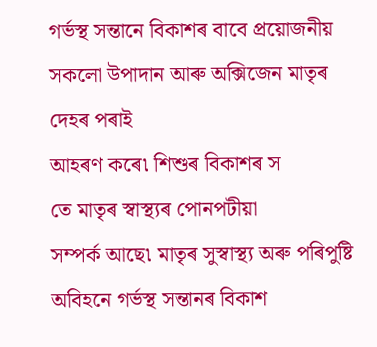গৰ্ভস্থ সন্তানে বিকাশৰ বাবে প্ৰয়োজনীয় সকলো উপাদান আৰু অক্সিজেন মাতৃৰ দেহৰ পৰাই
আহৰণ কৰে৷ শিশুৰ বিকাশৰ স
তে মাতৃৰ স্বাস্থ্যৰ পোনপটীয়া
সম্পৰ্ক আছে৷ মাতৃৰ সুস্বাস্থ্য অৰু পৰিপুষ্টি অবিহনে গৰ্ভস্থ সন্তানৰ বিকাশ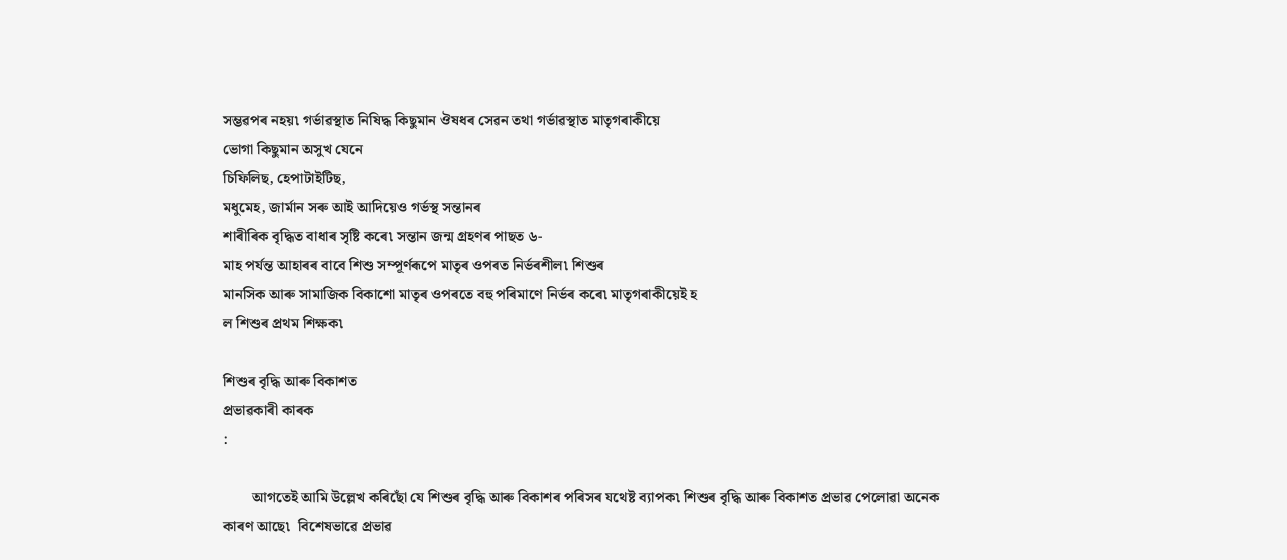সম্ভৱপৰ নহয়৷ গৰ্ভাৱস্থাত নিষিদ্ধ কিছুমান ঔষধৰ সেৱন তথা গৰ্ভাৱস্থাত মাতৃগৰাকীয়ে
ভোগা কিছুমান অসুখ যেনে
চিফিলিছ, হেপাটাইটিছ,
মধুমেহ, জাৰ্মান সৰু আই আদিয়েও গৰ্ভস্থ সন্তানৰ
শাৰীৰিক বৃদ্ধিত বাধাৰ সৃষ্টি কৰে৷ সন্তান জন্ম গ্ৰহণৰ পাছত ৬-
মাহ পৰ্যন্ত আহাৰৰ বাবে শিশু সম্পূৰ্ণৰূপে মাতৃৰ ওপৰত নিৰ্ভৰশীল৷ শিশুৰ
মানসিক আৰু সামাজিক বিকাশো মাতৃৰ ওপৰতে বহু পৰিমাণে নিৰ্ভৰ কৰে৷ মাতৃগৰাকীয়েই হ
ল শিশুৰ প্ৰথম শিক্ষক৷

শিশুৰ বৃদ্ধি আৰু বিকাশত
প্ৰভাৱকাৰী কাৰক
:

        আগতেই আমি উল্লেখ কৰিছোঁ যে শিশুৰ বৃদ্ধি আৰু বিকাশৰ পৰিসৰ যথেষ্ট ব্যাপক৷ শিশুৰ বৃদ্ধি আৰু বিকাশত প্ৰভাৱ পেলোৱা অনেক
কাৰণ আছে৷  বিশেষভাৱে প্ৰভাৱ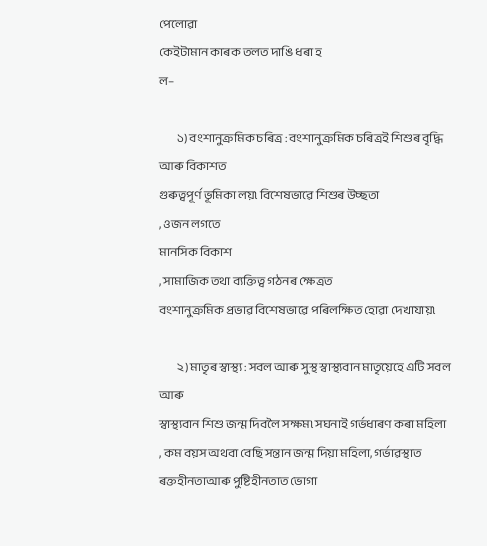পেলোৱা
কেইটামান কাৰক তলত দাঙি ধৰা হ
ল–

        ১) বংশানুক্ৰমিক চৰিত্ৰ : বংশানুক্ৰমিক চৰিত্ৰই শিশুৰ বৃদ্ধি আৰু বিকাশত
গুৰুত্বপূৰ্ণ ভূমিকা লয়৷ বিশেষভাৱে শিশুৰ উচ্ছতা
, ওজন লগতে
মানসিক বিকাশ
, সামাজিক তথা ব্যক্তিত্ব গঠনৰ ক্ষেত্ৰত
বংশানুক্ৰমিক প্ৰভাৱ বিশেষভাৱে পৰিলক্ষিত হোৱা দেখাযায়৷

        ২) মাতৃৰ স্বাস্থ্য : সবল আৰু সুস্থ স্বাস্থ্যবান মাতৃয়েহে এটি সবল আৰু
স্বাস্থ্যবান শিশু জন্ম দিবলৈ সক্ষম৷ সঘনাই গৰ্ভধাৰণ কৰা মহিলা
, কম বয়স অথবা বেছি সন্তান জন্ম দিয়া মহিলা, গৰ্ভাৱস্থাত
ৰক্তহীনতাআৰু পুষ্টিহীনতাত ভোগা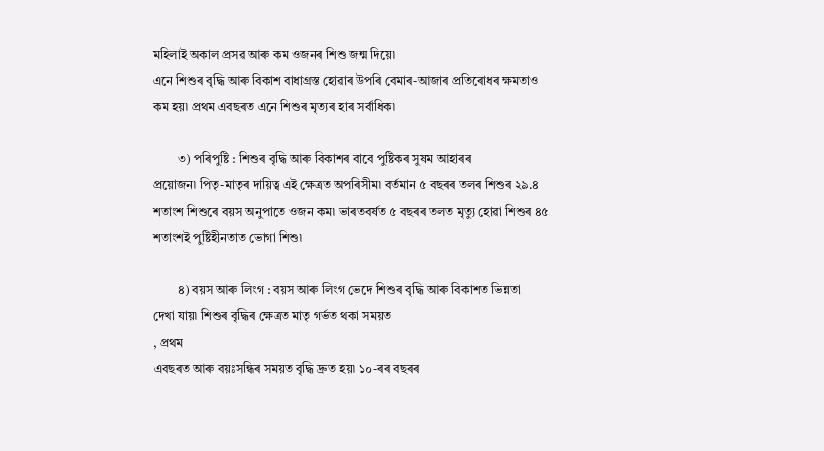মহিলাই অকাল প্ৰসৱ আৰু কম ওজনৰ শিশু জন্ম দিয়ে৷
এনে শিশুৰ বৃদ্ধি আৰু বিকাশ বাধাগ্ৰস্ত হোৱাৰ উপৰি বেমাৰ-আজাৰ প্ৰতিৰোধৰ ক্ষমতাও
কম হয়৷ প্ৰথম এবছৰত এনে শিশুৰ মৃত্যৰ হাৰ সৰ্বাধিক৷

        ৩) পৰিপুষ্টি : শিশুৰ বৃদ্ধি আৰু বিকাশৰ বাবে পুষ্টিকৰ সুষম আহাৰৰ
প্ৰয়োজন৷ পিতৃ-মাতৃৰ দায়িত্ব এই ক্ষেত্ৰত অপৰিসীম৷ বৰ্তমান ৫ বছৰৰ তলৰ শিশুৰ ২৯.৪
শতাংশ শিশুৰে বয়স অনুপাতে ওজন কম৷ ভাৰতবৰ্ষত ৫ বছৰৰ তলত মৃত্যু হোৱা শিশুৰ ৪৫
শতাংশই পুষ্টিহীনতাত ভোগা শিশু৷

        ৪) বয়স আৰু লিংগ : বয়স আৰু লিংগ ভেদে শিশুৰ বৃদ্ধি আৰু বিকাশত ভিন্নতা
দেখা যায়৷ শিশুৰ বৃদ্ধিৰ ক্ষেত্ৰত মাতৃ গৰ্ভত থকা সময়ত
, প্ৰথম
এবছৰত আৰু বয়ঃসন্ধিৰ সময়ত বৃদ্ধি দ্ৰুত হয়৷ ১০-ৰৰ বছৰৰ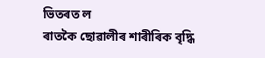ভিতৰত ল
ৰাতকৈ ছোৱালীৰ শাৰীৰিক বৃদ্ধি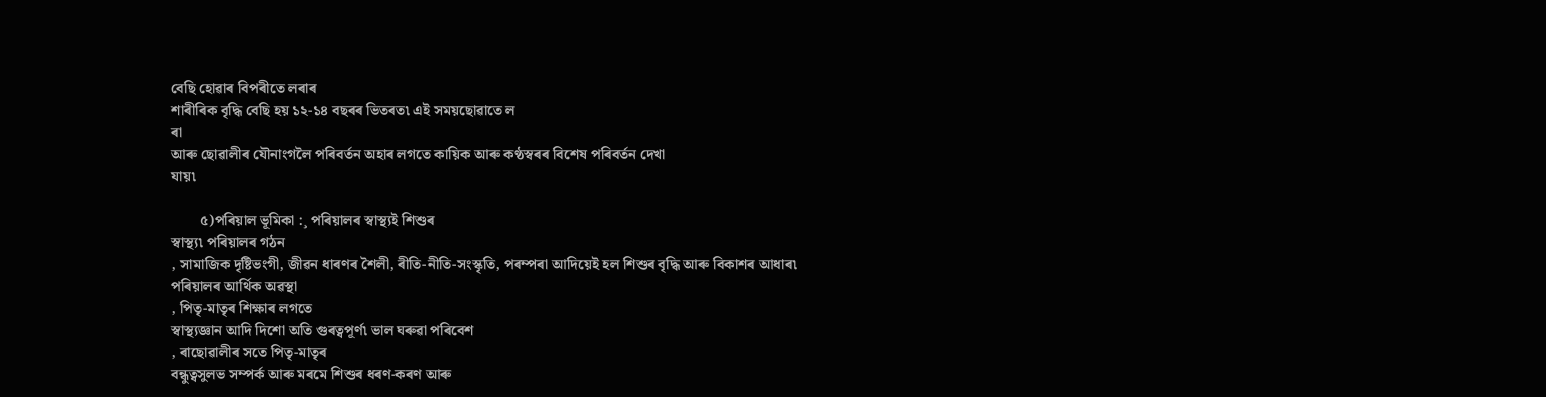বেছি হোৱাৰ বিপৰীতে লৰাৰ
শাৰীৰিক বৃদ্ধি বেছি হয় ১২-১৪ বছৰৰ ভিতৰত৷ এই সময়ছোৱাতে ল
ৰা
আৰু ছোৱালীৰ যৌনাংগলৈ পৰিবৰ্তন অহাৰ লগতে কায়িক আৰু কণ্ঠস্বৰৰ বিশেষ পৰিবৰ্তন দেখা
যায়৷

        ৫)পৰিয়াল ভূমিকা :¸ পৰিয়ালৰ স্বাস্থ্যই শিশুৰ
স্বাস্থ্য৷ পৰিয়ালৰ গঠন
, সামাজিক দৃষ্টিভংগী, জীৱন ধাৰণৰ শৈলী, ৰীতি-নীতি-সংস্কৃতি, পৰম্পৰা আদিয়েই হল শিশুৰ বৃদ্ধি আৰু বিকাশৰ আধাৰ৷
পৰিয়ালৰ আৰ্থিক অৱস্থা
, পিতৃ-মাতৃৰ শিক্ষাৰ লগতে
স্বাস্থ্যজ্ঞান আদি দিশো অতি গুৰত্বপূৰ্ণ৷ ভাল ঘৰুৱা পৰিবেশ
, ৰাছোৱালীৰ সতে পিতৃ-মাতৃৰ
বন্ধুত্বসুলভ সম্পৰ্ক আৰু মৰমে শিশুৰ ধৰণ-কৰণ আৰু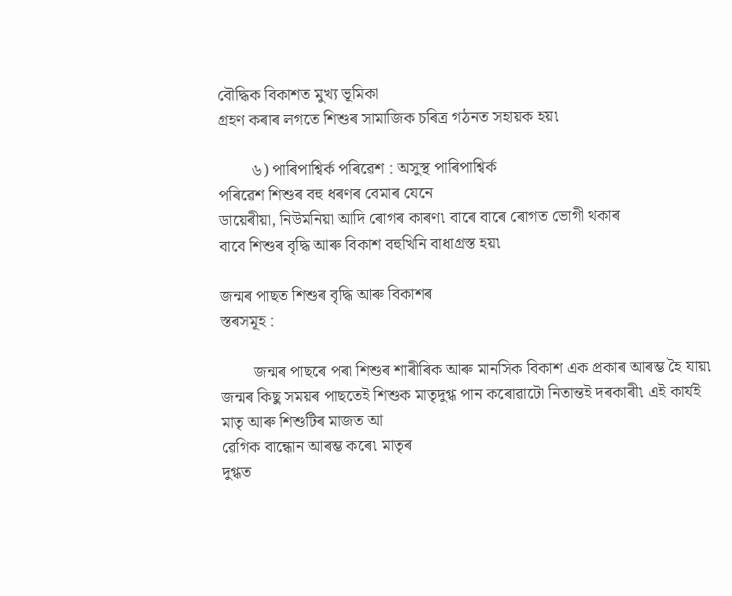বৌদ্ধিক বিকাশত মুখ্য ভূমিকা
গ্ৰহণ কৰাৰ লগতে শিশুৰ সামাজিক চৰিত্ৰ গঠনত সহায়ক হয়৷

        ৬) পাৰিপাশ্বিৰ্ক পৰিৱেশ : অসুস্থ পাৰিপাশ্বিৰ্ক
পৰিৱেশ শিশুৰ বহু ধৰণৰ বেমাৰ যেনে
ডায়েৰীয়া, নিউমনিয়া আদি ৰোগৰ কাৰণ৷ বাৰে বাৰে ৰোগত ভোগী থকাৰ
বাবে শিশুৰ বৃদ্ধি আৰু বিকাশ বহুখিনি বাধাগ্ৰস্ত হয়৷

জন্মৰ পাছত শিশুৰ বৃদ্ধি আৰু বিকাশৰ
স্তৰসমূহ :

        জন্মৰ পাছৰে পৰা শিশুৰ শাৰীৰিক আৰু মানসিক বিকাশ এক প্ৰকাৰ আৰম্ভ হৈ যায়৷
জন্মৰ কিছু সময়ৰ পাছতেই শিশুক মাতৃদুগ্ধ পান কৰোৱাটো নিতান্তই দৰকাৰী৷ এই কাৰ্যই
মাতৃ আৰু শিশুটিৰ মাজত আ
ৱেগিক বান্ধোন আৰম্ভ কৰে৷ মাতৃৰ
দুগ্ধত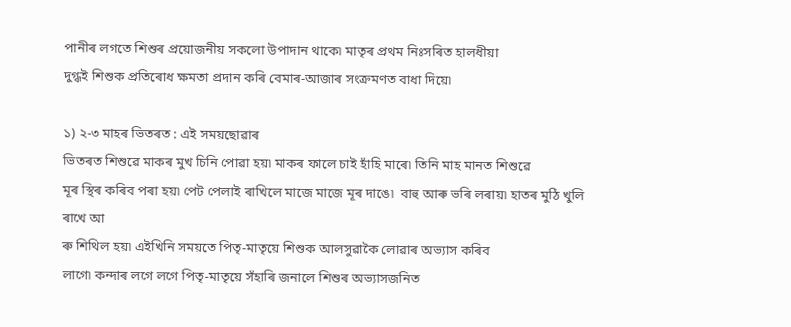পানীৰ লগতে শিশুৰ প্ৰয়োজনীয় সকলো উপাদান থাকে৷ মাতৃৰ প্ৰথম নিঃসৰিত হালধীয়া
দুগ্ধই শিশুক প্ৰতিৰোধ ক্ষমতা প্ৰদান কৰি বেমাৰ-আজাৰ সংক্ৰমণত বাধা দিয়ে৷

১) ২-৩ মাহৰ ভিতৰত : এই সময়ছোৱাৰ
ভিতৰত শিশুৱে মাকৰ মুখ চিনি পোৱা হয়৷ মাকৰ ফালে চাই হাঁহি মাৰে৷ তিনি মাহ মানত শিশুৱে
মূৰ স্থিৰ কৰিব পৰা হয়৷ পেট পেলাই ৰাখিলে মাজে মাজে মূৰ দাঙে৷  বাহু আৰু ভৰি লৰায়৷ হাতৰ মুঠি খুলি ৰাখে আ
ৰু শিথিল হয়৷ এইখিনি সময়তে পিতৃ-মাতৃয়ে শিশুক আলসুৱাকৈ লোৱাৰ অভ্যাস কৰিব
লাগে৷ কন্দাৰ লগে লগে পিতৃ-মাতৃয়ে সঁহাৰি জনালে শিশুৰ অভ্যাসজনিত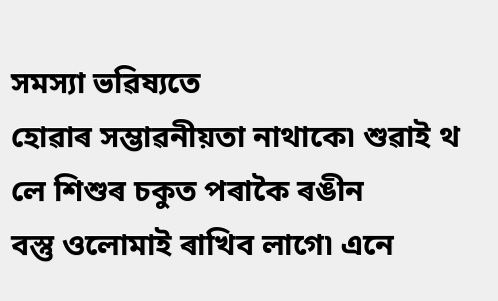সমস্যা ভৱিষ্যতে
হোৱাৰ সম্ভাৱনীয়তা নাথাকে৷ শুৱাই থ
লে শিশুৰ চকুত পৰাকৈ ৰঙীন
বস্তু ওলোমাই ৰাখিব লাগে৷ এনে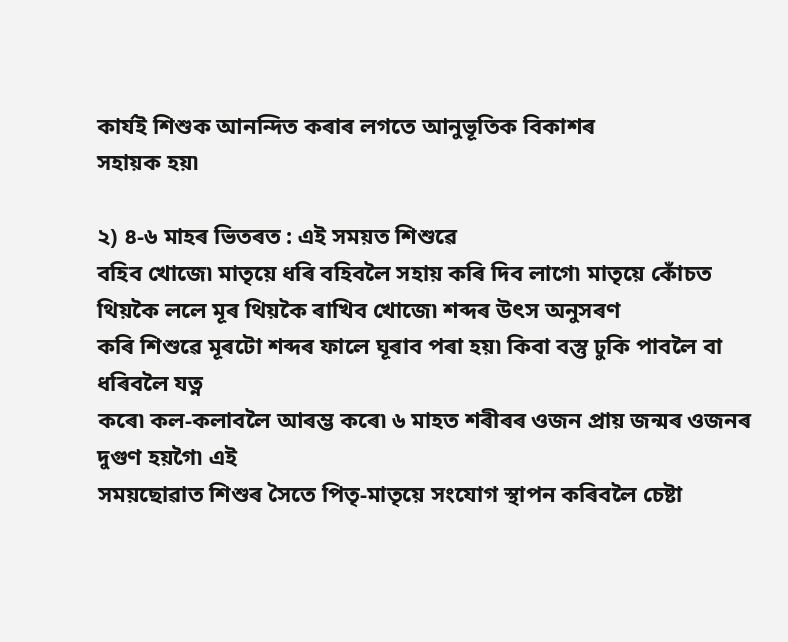কাৰ্যই শিশুক আনন্দিত কৰাৰ লগতে আনুভূতিক বিকাশৰ
সহায়ক হয়৷

২) ৪-৬ মাহৰ ভিতৰত : এই সময়ত শিশুৱে
বহিব খোজে৷ মাতৃয়ে ধৰি বহিবলৈ সহায় কৰি দিব লাগে৷ মাতৃয়ে কোঁচত
থিয়কৈ ললে মূৰ থিয়কৈ ৰাখিব খোজে৷ শব্দৰ উৎস অনুসৰণ
কৰি শিশুৱে মূৰটো শব্দৰ ফালে ঘূৰাব পৰা হয়৷ কিবা বস্তু ঢুকি পাবলৈ বা ধৰিবলৈ যত্ন
কৰে৷ কল-কলাবলৈ আৰম্ভ কৰে৷ ৬ মাহত শৰীৰৰ ওজন প্ৰায় জন্মৰ ওজনৰ দুগুণ হয়গৈ৷ এই
সময়ছোৱাত শিশুৰ সৈতে পিতৃ-মাতৃয়ে সংযোগ স্থাপন কৰিবলৈ চেষ্টা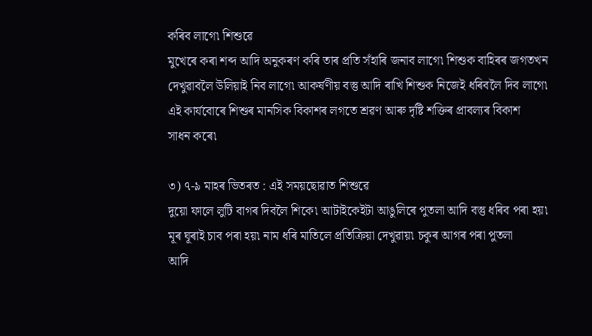কৰিব লাগে৷ শিশুৱে
মুখেৰে কৰা শব্দ আদি অনুকৰণ কৰি তাৰ প্ৰতি সঁহাৰি জনাব লাগে৷ শিশুক বাহিৰৰ জগতখন
দেখুৱাবলৈ উলিয়াই নিব লাগে৷ আকৰ্ষণীয় বস্তু আদি ৰাখি শিশুক নিজেই ধৰিবলৈ দিব লাগে৷
এই কাৰ্যবোৰে শিশুৰ মানসিক বিকাশৰ লগতে শ্ৰৱণ আৰু দৃষ্টি শক্তিৰ প্ৰাবল্যৰ বিকাশ
সাধন কৰে৷

৩) ৭-৯ মাহৰ ভিতৰত : এই সময়ছোৱাত শিশুৱে
দুয়ো ফালে লুটি বাগৰ দিবলৈ শিকে৷ আটাইকেইটা আঙুলিৰে পুতলা আদি বস্তু ধৰিব পৰা হয়৷
মূৰ ঘূৰাই চাব পৰা হয়৷ নাম ধৰি মাতিলে প্ৰতিক্ৰিয়া দেখুৱায়৷ চকুৰ আগৰ পৰা পুতলা
আদি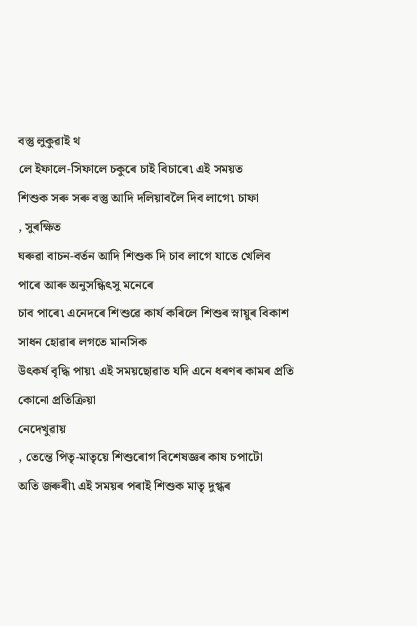বস্তু লুকুৱাই থ
লে ইফালে-সিফালে চকুৰে চাই বিচাৰে৷ এই সময়ত
শিশুক সৰু সৰু বস্তু আদি দলিয়াবলৈ দিব লাগে৷ চাফা
, সুৰক্ষিত
ঘৰুৱা বাচন-বৰ্তন আদি শিশুক দি চাব লাগে যাতে খেলিব পাৰে আৰু অনুসন্ধিৎসু মনেৰে
চাব পাৰে৷ এনেদৰে শিশুৱে কাৰ্য কৰিলে শিশুৰ স্নায়ুৰ বিকাশ সাধন হোৱাৰ লগতে মানসিক
উৎকৰ্ষ বৃদ্ধি পায়৷ এই সময়ছোৱাত যদি এনে ধৰণৰ কামৰ প্ৰতি কোনো প্ৰতিক্ৰিয়া
নেদেখুৱায়
, তেন্তে পিতৃ-মাতৃয়ে শিশুৰোগ বিশেষজ্ঞৰ কাষ চপাটো
অতি জৰুৰী৷ এই সময়ৰ পৰাই শিশুক মাতৃ দুগ্ধৰ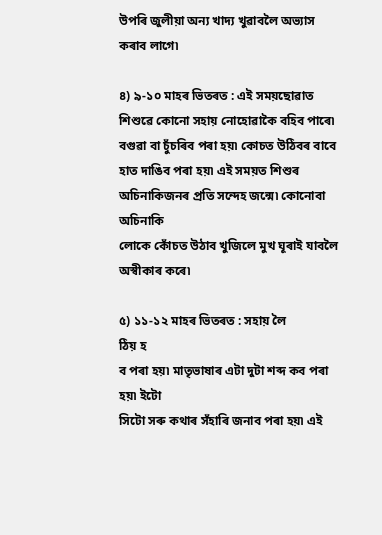উপৰি জুলীয়া অন্য খাদ্য খুৱাবলৈ অভ্যাস
কৰাব লাগে৷

৪) ৯-১০ মাহৰ ভিতৰত : এই সময়ছোৱাত
শিশুৱে কোনো সহায় নোহোৱাকৈ বহিব পাৰে৷ বগুৱা বা চুঁচৰিব পৰা হয়৷ কোচত উঠিবৰ বাবে
হাত দাঙিব পৰা হয়৷ এই সময়ত শিশুৰ অচিনাকিজনৰ প্ৰতি সন্দেহ জন্মে৷ কোনোবা অচিনাকি
লোকে কোঁচত উঠাব খুজিলে মুখ ঘূৰাই যাবলৈ অস্বীকাৰ কৰে৷

৫) ১১-১২ মাহৰ ভিতৰত : সহায় লৈ
ঠিয় হ
ব পৰা হয়৷ মাতৃভাষাৰ এটা দুটা শব্দ কব পৰা হয়৷ ইটো
সিটো সৰু কথাৰ সঁহাৰি জনাব পৰা হয়৷ এই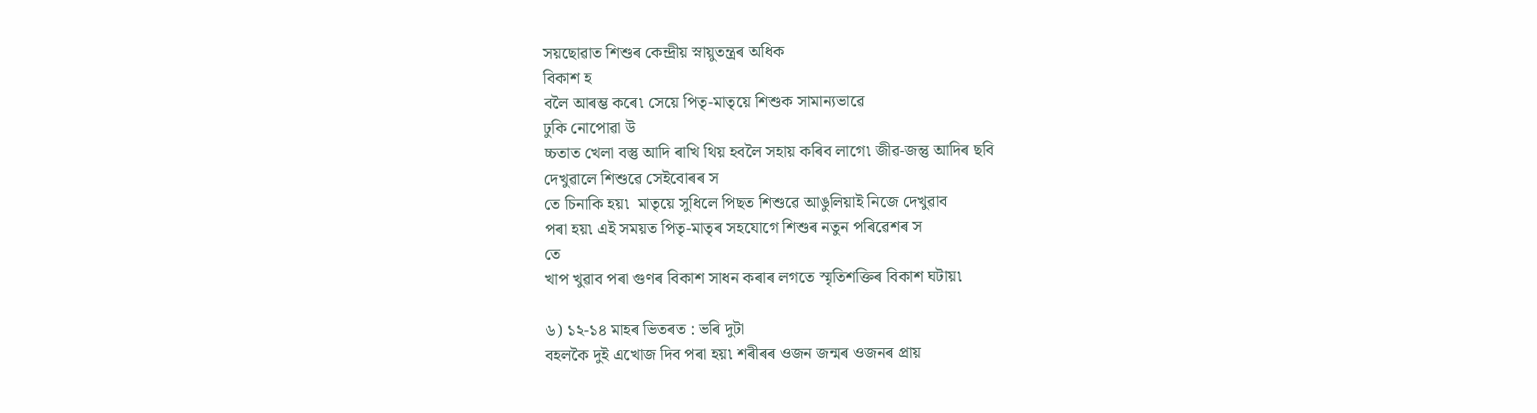সয়ছোৱাত শিশুৰ কেন্দ্ৰীয় স্নায়ুতন্ত্ৰৰ অধিক
বিকাশ হ
বলৈ আৰম্ভ কৰে৷ সেয়ে পিতৃ-মাতৃয়ে শিশুক সামান্যভাৱে
ঢুকি নোপোৱা উ
চ্চতাত খেলা বস্তু আদি ৰাখি থিয় হবলৈ সহায় কৰিব লাগে৷ জীৱ-জন্তু আদিৰ ছবি
দেখুৱালে শিশুৱে সেইবোৰৰ স
তে চিনাকি হয়৷  মাতৃয়ে সুধিলে পিছত শিশুৱে আঙুলিয়াই নিজে দেখুৱাব
পৰা হয়৷ এই সময়ত পিতৃ-মাতৃৰ সহযোগে শিশুৰ নতুন পৰিৱেশৰ স
তে
খাপ খুৱাব পৰা গুণৰ বিকাশ সাধন কৰাৰ লগতে স্মৃতিশক্তিৰ বিকাশ ঘটায়৷

৬) ১২-১৪ মাহৰ ভিতৰত : ভৰি দুটা
বহলকৈ দুই এখোজ দিব পৰা হয়৷ শৰীৰৰ ওজন জন্মৰ ওজনৰ প্ৰায়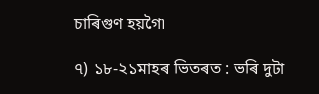চাৰিগুণ হয়গৈ৷

৭) ১৮-২১মাহৰ ভিতৰত : ভৰি দুটা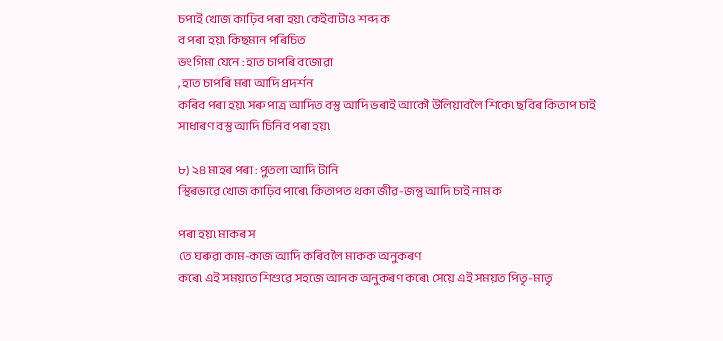চপাই খোজ কাঢ়িব পৰা হয়৷ কেইবাটাও শব্দ ক
ব পৰা হয়৷ কিছমান পৰিচিত
ভংগিমা যেনে : হাত চাপৰি বজোৱা
, হাত চাপৰি মৰা আদি প্ৰদৰ্শন
কৰিব পৰা হয়৷ সৰু পাত্ৰ আদিত বস্তু আদি ভৰাই আকৌ উলিয়াবলৈ শিকে৷ ছবিৰ কিতাপ চাই
সাধাৰণ বস্তু আদি চিনিব পৰা হয়৷

৮) ২৪ মাহৰ পৰা : পুতলা আদি টানি
স্থিৰভাৱে খোজ কাঢ়িব পাৰে৷ কিতাপত থকা জীৱ-জন্তু আদি চাই নাম ক

পৰা হয়৷ মাকৰ স
তে ঘৰুৱা কাম-কাজ আদি কৰিবলৈ মাকক অনুকৰণ
কৰে৷ এই সময়তে শিশুৱে সহজে আনক অনুকৰণ কৰে৷ সেয়ে এই সময়ত পিতৃ-মাতৃ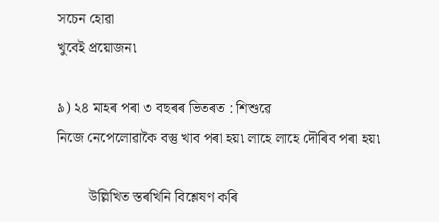সচেন হোৱা
খুবেই প্ৰয়োজন৷

৯) ২৪ মাহৰ পৰা ৩ বছৰৰ ভিতৰত : শিশুৱে
নিজে নেপেলোৱাকৈ বস্তু খাব পৰা হয়৷ লাহে লাহে দৌৰিব পৰা হয়৷

         উল্লিখিত স্তৰখিনি বিশ্লেষণ কৰি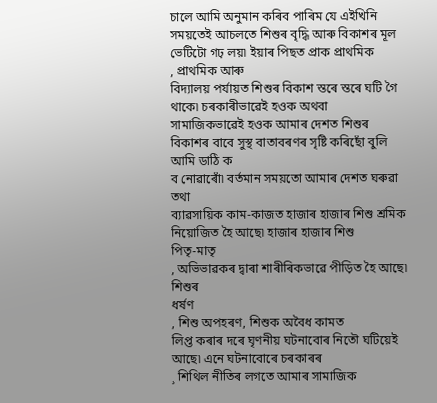চালে আমি অনুমান কৰিব পাৰিম যে এইখিনি সময়তেই আচলতে শিশুৰ বৃদ্ধি আৰু বিকাশৰ মূল
ভেটিটো গঢ় লয়৷ ইয়াৰ পিছত প্ৰাক প্ৰাথমিক
, প্ৰাথমিক আৰু
বিদ্যালয় পৰ্যায়ত শিশুৰ বিকাশ স্তৰে স্তৰে ঘটি গৈ থাকে৷ চৰকাৰীভাৱেই হওক অথবা
সামাজিকভাৱেই হওক আমাৰ দেশত শিশুৰ বিকাশৰ বাবে সুস্থ বাতাবৰণৰ সৃষ্টি কৰিছোঁ বুলি
আমি ডাঠি ক
ব নোৱাৰোঁ৷ বৰ্তমান সময়তো আমাৰ দেশত ঘৰুৱা তথা
ব্যাৱসায়িক কাম-কাজত হাজাৰ হাজাৰ শিশু শ্ৰমিক নিয়োজিত হৈ আছে৷ হাজাৰ হাজাৰ শিশু
পিতৃ-মাতৃ
, অভিভাৱকৰ দ্বাৰা শাৰীৰিকভাৱে পীড়িত হৈ আছে৷ শিশুৰ
ধৰ্ষণ
, শিশু অপহৰণ, শিশুক অবৈধ কামত
লিপ্ত কৰাৰ দৰে ঘৃণনীয় ঘটনাবোৰ নিতৌ ঘটিয়েই আছে৷ এনে ঘটনাবোৰে চৰকাৰৰ
¸ শিথিল নীতিৰ লগতে আমাৰ সামাজিক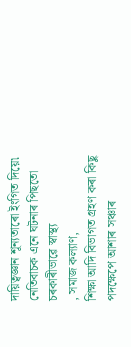দায়িত্বজ্ঞান শূন্যতাৰো ইংগিত দিয়ে৷
নেতিবাচক এনে ঘটনাৰ পিছতো চৰকাৰীভাৱে স্বাস্থ্য
, সমাজ কল্যাণ,
শিক্ষা আদি বিভাগত গ্ৰহণ কৰা কিছু পদক্ষেপে আশাৰ সঞ্চাৰ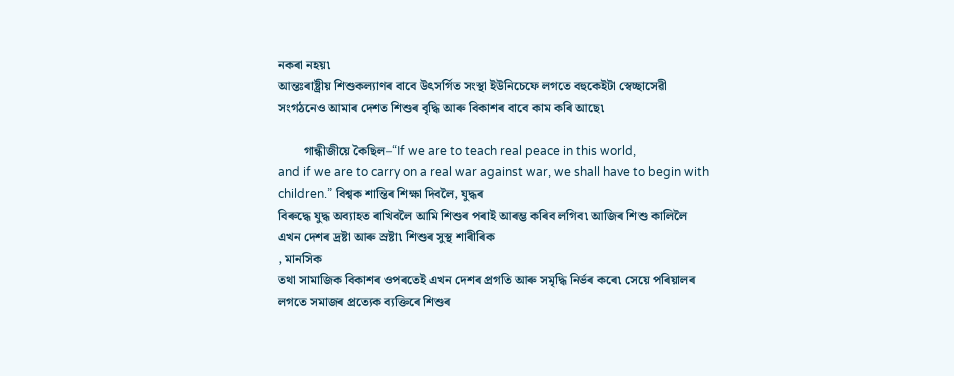নকৰা নহয়৷
আন্তঃৰাষ্ট্ৰীয় শিশুকল্যাণৰ বাবে উৎসৰ্গিত সংস্থা ইউনিচেফে লগতে বহুকেইটা স্বেচ্ছাসেৱী
সংগঠনেও আমাৰ দেশত শিশুৰ বৃদ্ধি আৰু বিকাশৰ বাবে কাম কৰি আছে৷

        গান্ধীজীয়ে কৈছিল–“If we are to teach real peace in this world,
and if we are to carry on a real war against war, we shall have to begin with
children.” বিশ্বক শান্তিৰ শিক্ষা দিবলৈ, যুদ্ধৰ
বিৰুদ্ধে যুদ্ধ অব্যাহত ৰাখিবলৈ আমি শিশুৰ পৰাই আৰম্ভ কৰিব লগিব৷ আজিৰ শিশু কালিলৈ
এখন দেশৰ দ্ৰষ্টা আৰু স্ৰষ্টা৷ শিশুৰ সুস্থ শাৰীৰিক
, মানসিক
তথা সামাজিক বিকাশৰ ওপৰতেই এখন দেশৰ প্ৰগতি আৰু সমৃদ্ধি নিৰ্ভৰ কৰে৷ সেয়ে পৰিয়ালৰ
লগতে সমাজৰ প্ৰত্যেক ব্যক্তিৰে শিশুৰ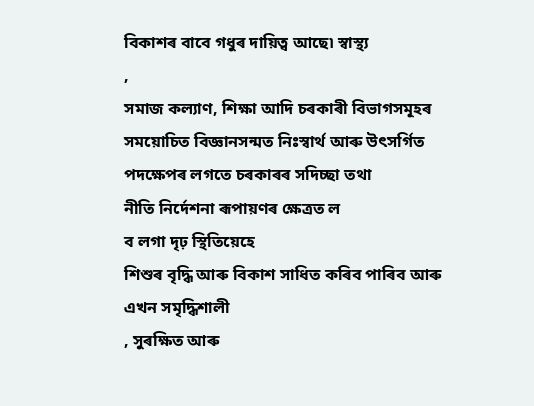বিকাশৰ বাবে গধুৰ দায়িত্ব আছে৷ স্বাস্থ্য
,
সমাজ কল্যাণ, শিক্ষা আদি চৰকাৰী বিভাগসমূহৰ
সময়োচিত বিজ্ঞানসন্মত নিঃস্বাৰ্থ আৰু উৎসৰ্গিত পদক্ষেপৰ লগতে চৰকাৰৰ সদিচ্ছা তথা
নীতি নিৰ্দেশনা ৰূপায়ণৰ ক্ষেত্ৰত ল
ব লগা দৃঢ় স্থিতিয়েহে
শিশুৰ বৃদ্ধি আৰু বিকাশ সাধিত কৰিব পাৰিব আৰু এখন সমৃদ্ধিশালী
, সুৰক্ষিত আৰু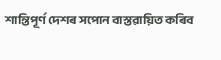শান্তিপূৰ্ণ দেশৰ সপোন বাস্তৱায়িত কৰিব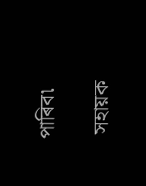পাৰিব৷

 সহায়ক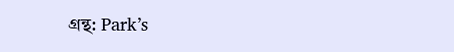গ্ৰন্থ: Park’s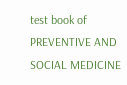test book of
PREVENTIVE AND SOCIAL MEDICINE